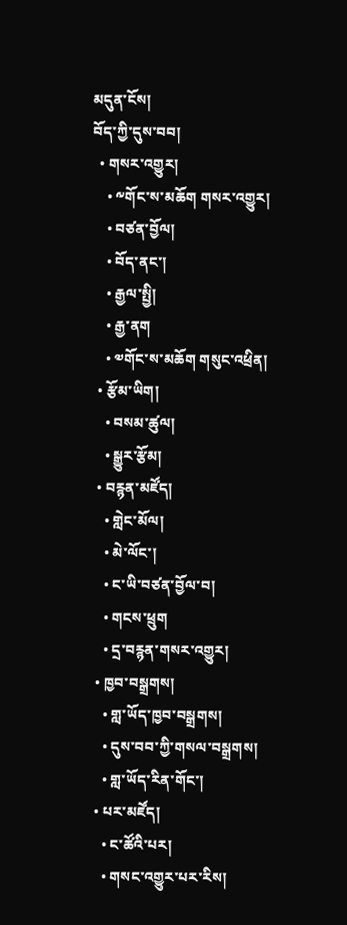མདུན་ངོས།
བོད་ཀྱི་དུས་བབ།
  • གསར་འགྱུར།
    • ༸གོང་ས་མཆོག གསར་འགྱུར།
    • བཙན་བྱོལ།
    • བོད་ནང་།
    • རྒྱལ་སྤྱི།
    • རྒྱ་ནག
    • ༧གོང་ས་མཆོག གསུང་འཕྲིན།
  • རྩོམ་ཡིག།
    • བསམ་ཚུལ།
    • སྒྱུར་རྩོམ།
  • བརྙན་མཛོད།
    • གླེང་མོལ།
    • མེ་ལོང་།
    • ང་ཡི་བཙན་བྱོལ་བ།
    • གངས་ཕྲུག
    • དྲ་བརྙན་གསར་འགྱུར།
  • ཁྱབ་བསྒྲགས།
    • གླ་ཡོད་ཁྱབ་བསྒྲགས།
    • དུས་བབ་ཀྱི་གསལ་བསྒྲགས།
    • གླ་ཡོད་རིན་གོང་།
  • པར་མཛོད།
    • ང་ཚོའི་པར།
    • གསང་འགྱུར་པར་རིས།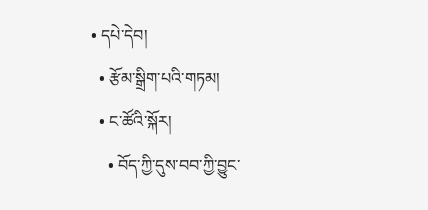• དཔེ་དེབ།
  • རྩོམ་སྒྲིག་པའི་གཏམ།
  • ང་ཚོའི་སྐོར།
    • བོད་ཀྱི་དུས་བབ་ཀྱི་བྱུང་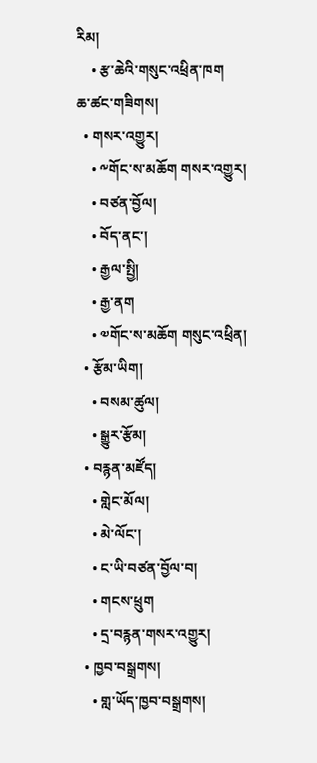རིམ།
    • རྩ་ཆེའི་གསུང་འཕྲིན་ཁག
ཆ་ཚང་གཟིགས།
  • གསར་འགྱུར།
    • ༸གོང་ས་མཆོག གསར་འགྱུར།
    • བཙན་བྱོལ།
    • བོད་ནང་།
    • རྒྱལ་སྤྱི།
    • རྒྱ་ནག
    • ༧གོང་ས་མཆོག གསུང་འཕྲིན།
  • རྩོམ་ཡིག།
    • བསམ་ཚུལ།
    • སྒྱུར་རྩོམ།
  • བརྙན་མཛོད།
    • གླེང་མོལ།
    • མེ་ལོང་།
    • ང་ཡི་བཙན་བྱོལ་བ།
    • གངས་ཕྲུག
    • དྲ་བརྙན་གསར་འགྱུར།
  • ཁྱབ་བསྒྲགས།
    • གླ་ཡོད་ཁྱབ་བསྒྲགས།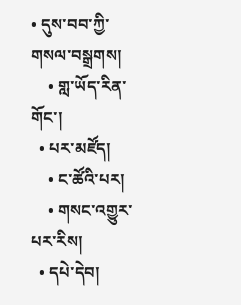• དུས་བབ་ཀྱི་གསལ་བསྒྲགས།
    • གླ་ཡོད་རིན་གོང་།
  • པར་མཛོད།
    • ང་ཚོའི་པར།
    • གསང་འགྱུར་པར་རིས།
  • དཔེ་དེབ།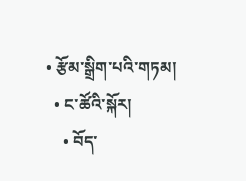• རྩོམ་སྒྲིག་པའི་གཏམ།
  • ང་ཚོའི་སྐོར།
    • བོད་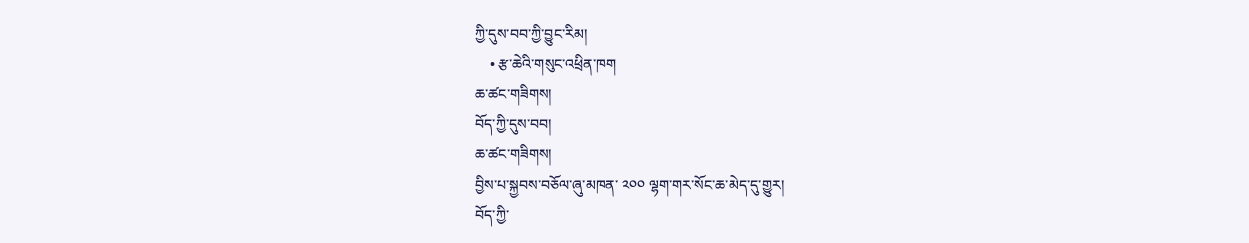ཀྱི་དུས་བབ་ཀྱི་བྱུང་རིམ།
    • རྩ་ཆེའི་གསུང་འཕྲིན་ཁག
ཆ་ཚང་གཟིགས།
བོད་ཀྱི་དུས་བབ།
ཆ་ཚང་གཟིགས།
བྱིས་པ་སྐྱབས་བཅོལ་ཞུ་མཁན་ ༢༠༠ ལྷག་གར་སོང་ཆ་མེད་དུ་གྱུར།
བོད་ཀྱི་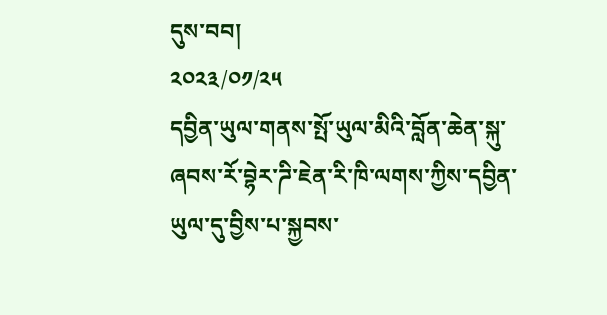དུས་བབ།
༢༠༢༣/༠༡/༢༥
དབྱིན་ཡུལ་གནས་སྤོ་ཡུལ་མིའི་བློན་ཆེན་སྐུ་ཞབས་རོ་བྷེར་ཌི་ཇེན་རི་ཁི་ལགས་ཀྱིས་དབྱིན་ཡུལ་དུ་བྱིས་པ་སྐྱབས་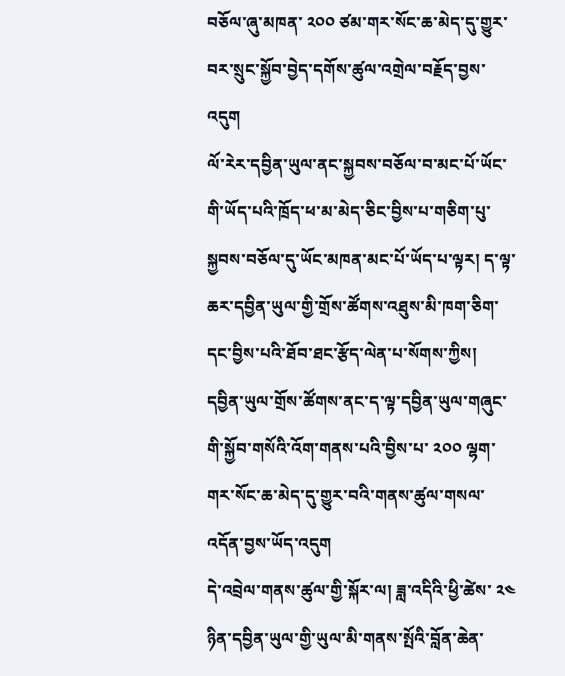བཅོལ་ཞུ་མཁན་ ༢༠༠ ཙམ་གར་སོང་ཆ་མེད་དུ་གྱུར་བར་སྲུང་སྐྱོབ་བྱེད་དགོས་ཚུལ་འགྲེལ་བརྗོད་བྱས་འདུག
ལོ་རེར་དབྱིན་ཡུལ་ནང་སྐྱབས་བཅོལ་བ་མང་པོ་ཡོང་གི་ཡོད་པའི་ཁྲོད་ཕ་མ་མེད་ཅིང་བྱིས་པ་གཅིག་པུ་སྐྱབས་བཅོལ་དུ་ཡོང་མཁན་མང་པོ་ཡོད་པ་ལྟར། ད་ལྟ་ཆར་དབྱིན་ཡུལ་གྱི་གྲོས་ཚོགས་འཐུས་མི་ཁག་ཅིག་དང་བྱིས་པའི་ཐོབ་ཐང་རྩོད་ལེན་པ་སོགས་ཀྱིས། དབྱིན་ཡུལ་གྲོས་ཚོགས་ནང་ད་ལྟ་དབྱིན་ཡུལ་གཞུང་གི་སྐྱོབ་གསོའི་འོག་གནས་པའི་བྱིས་པ་ ༢༠༠ ལྷག་གར་སོང་ཆ་མེད་དུ་གྱུར་བའི་གནས་ཚུལ་གསལ་འདོན་བྱས་ཡོད་འདུག
དེ་འབྲེལ་གནས་ཚུལ་གྱི་སྐོར་ལ། ཟླ་འདིའི་ཕྱི་ཚེས་ ༢༤ ཉིན་དབྱིན་ཡུལ་གྱི་ཡུལ་མི་གནས་སྤོའི་བློན་ཆེན་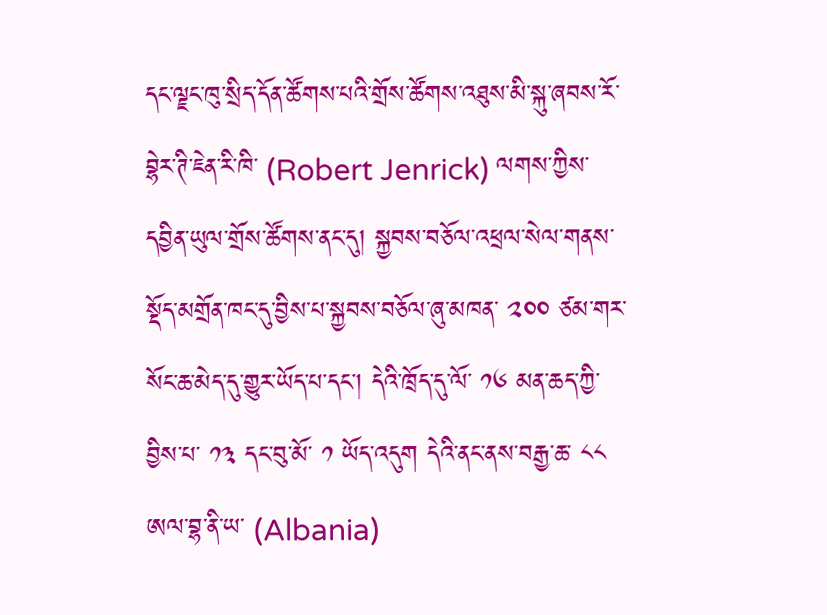དང་ལྗང་ཁུ་སྲིད་དོན་ཚོགས་པའི་གྲོས་ཚོགས་འཐུས་མི་སྐུ་ཞབས་རོ་བྷེར་ཊི་ཇེན་རི་ཁི་ (Robert Jenrick) ལགས་ཀྱིས་དབྱིན་ཡུལ་གྲོས་ཚོགས་ནང་དུ། སྐྱབས་བཅོལ་འཕྲལ་སེལ་གནས་སྡོད་མགྲོན་ཁང་དུ་བྱིས་པ་སྐྱབས་བཅོལ་ཞུ་མཁན་ ༢༠༠ ཙམ་གར་སོང་ཆ་མེད་དུ་གྱུར་ཡོད་པ་དང་། དེའི་ཁྲོད་དུ་ལོ་ ༡༦ མན་ཆད་ཀྱི་བྱིས་པ་ ༡༣ དང་བུ་མོ་ ༡ ཡོད་འདུག དེའི་ནང་ནས་བརྒྱ་ཆ་ ༨༨ ཨལ་བྷ་ནི་ཡ་ (Albania)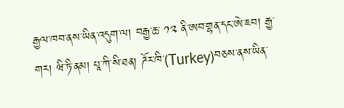རྒྱལ་ཁབ་ནས་ཡིན་འདུག་ལ། བརྒྱ་ཆ་ ༡༢ ནི་ཨབ་གྷན་དང་ཨེ་ཇབ། རྒྱ་གར། ཝི་ཏི་ནམ། པཱ་ཀི་སི་ཐན། ཌོར་ཁི་(Turkey)བཅས་ནས་ཡིན་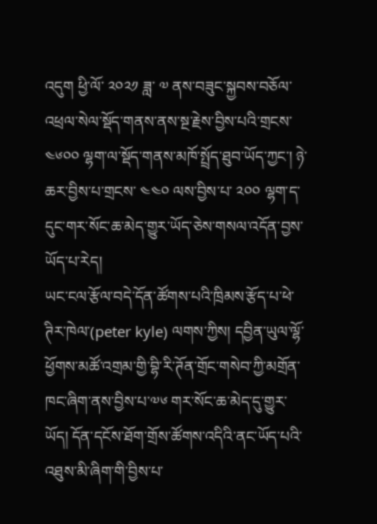འདུག ཕྱི་ལོ་ ༢༠༢༡ ཟླ་ ༧ ནས་བཟུང་སྐྱབས་བཅོལ་འཕྲལ་སེལ་སྡོད་གནས་ནས་སྔ་རྗེས་བྱིས་པའི་གྲངས་ ༤༦༠༠ ལྷག་ལ་སྡོད་གནས་མཁོ་སྤྲོད་ཐུབ་ཡོད་ཀྱང་། ཉེ་ཆར་བྱིས་པ་གྲངས་ ༤༤༠ ལས་བྱིས་པ་ ༢༠༠ ལྷག་ད་དུང་གར་སོང་ཆ་མེད་གྱུར་ཡོད་ཅེས་གསལ་འདོན་བྱས་ཡོད་པ་རེད།
ཡང་ངལ་རྩོལ་བདེ་དོན་ཚོགས་པའི་ཁྲིམས་རྩོད་པ་ཕེ་ཊིར་ཁེལ་(peter kyle) ལགས་ཀྱིས། དབྱིན་ཡུལ་ལྷོ་ཕྱོགས་མཚོ་འགྲམ་གྱི་བྷི་རི་ཊོན་གྲོང་གསེབ་ཀྱི་མགྲོན་ཁང་ཞིག་ནས་བྱིས་པ་༧༦ གར་སོང་ཆ་མེད་དུ་གྱུར་ཡོད། དོན་དངོས་ཐོག་གྲོས་ཚོགས་འདིའི་ནང་ཡོད་པའི་འཐུས་མི་ཞིག་གི་བྱིས་པ་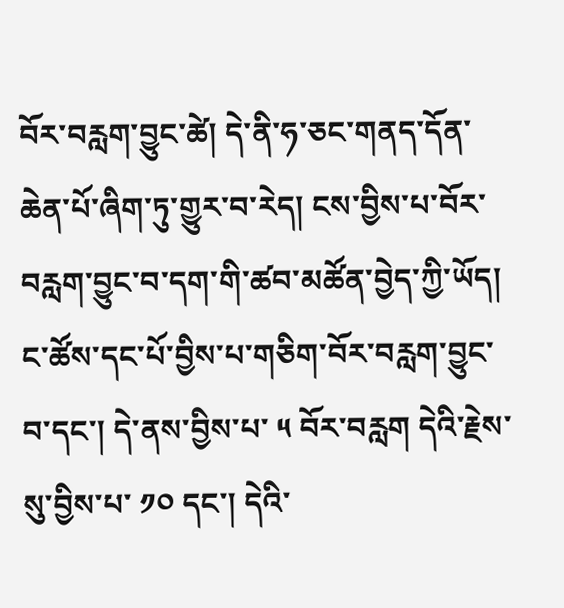བོར་བརླག་བྱུང་ཚེ། དེ་ནི་ཧ་ཅང་གནད་དོན་ཆེན་པོ་ཞིག་ཏུ་གྱུར་བ་རེད། ངས་བྱིས་པ་བོར་བརླག་བྱུང་བ་དག་གི་ཚབ་མཚོན་བྱེད་ཀྱི་ཡོད། ང་ཚོས་དང་པོ་བྱིས་པ་གཅིག་བོར་བརླག་བྱུང་བ་དང་། དེ་ནས་བྱིས་པ་ ༥ བོར་བརླག དེའི་རྗེས་སུ་བྱིས་པ་ ༡༠ དང་། དེའི་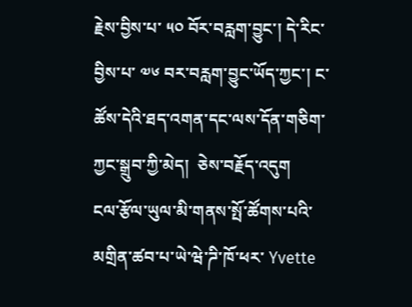རྗེས་བྱིས་པ་ ༥༠ བོར་བརླག་བྱུང་། དེ་རིང་བྱིས་པ་ ༧༦ བར་བརླག་བྱུང་ཡོད་ཀྱང་། ང་ཚོས་དེའི་ཐད་འགན་དང་ལས་དོན་གཅིག་ཀྱང་སྒྲུབ་ཀྱི་མེད།  ཅེས་བརྗོད་འདུག
ངལ་རྩོལ་ཡུལ་མི་གནས་སྤོ་ཚོགས་པའི་མགྲིན་ཚབ་པ་ཡེ་ཝེ་ཌི་ཁོ་ཕར་ Yvette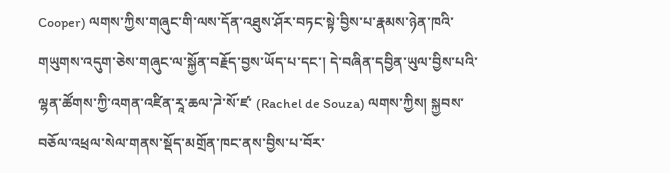Cooper) ལགས་ཀྱིས་གཞུང་གི་ལས་དོན་འཐུས་ཤོར་བཏང་སྟེ་བྱིས་པ་རྣམས་ཉེན་ཁའི་གཡུགས་འདུག་ཅེས་གཞུང་ལ་སྐྱོན་བརྗོད་བྱས་ཡོད་པ་དང་། དེ་བཞིན་དབྱིན་ཡུལ་བྱིས་པའི་ལྷན་ཚོགས་ཀྱི་འགན་འཛིན་རཱ་ཆལ་ཌེ་སོ་ཛ་ (Rachel de Souza) ལགས་ཀྱིས། སྐྱབས་བཅོལ་འཕྲལ་སེལ་གནས་སྡོད་མགྲོན་ཁང་ནས་བྱིས་པ་བོར་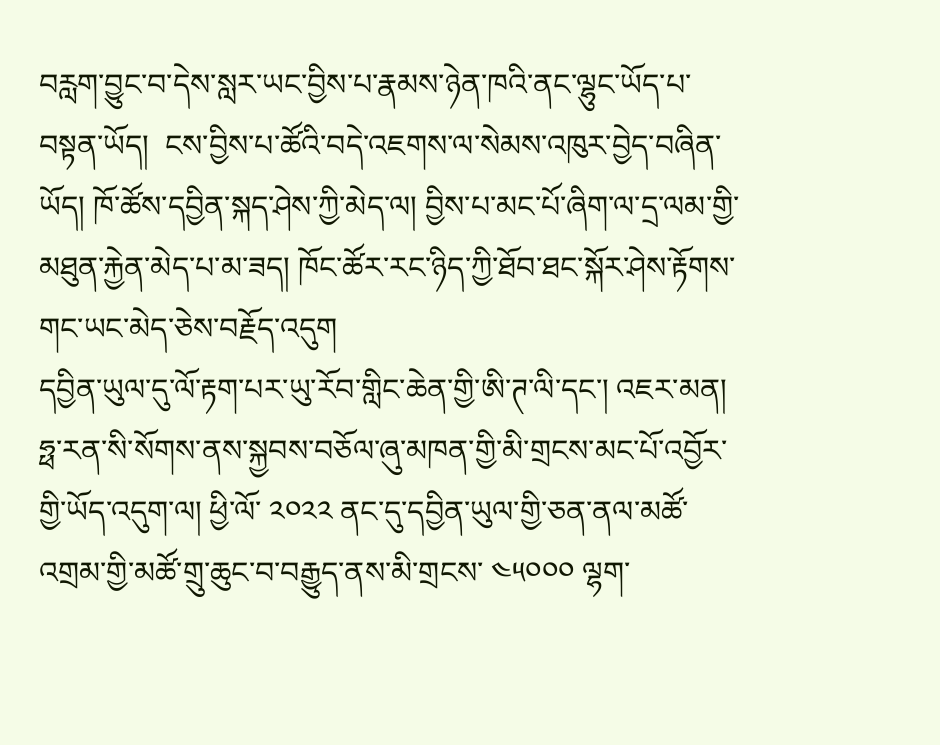བརླག་བྱུང་བ་དེས་སླར་ཡང་བྱིས་པ་རྣམས་ཉེན་ཁའི་ནང་ལྷུང་ཡོད་པ་བསྟན་ཡོད།  ངས་བྱིས་པ་ཚོའི་བདེ་འཇགས་ལ་སེམས་འཁུར་བྱེད་བཞིན་ཡོད། ཁོ་ཚོས་དབྱིན་སྐད་ཤེས་ཀྱི་མེད་ལ། བྱིས་པ་མང་པོ་ཞིག་ལ་དྲ་ལམ་གྱི་མཐུན་རྐྱེན་མེད་པ་མ་ཟད། ཁོང་ཚོར་རང་ཉིད་ཀྱི་ཐོབ་ཐང་སྐོར་ཤེས་རྟོགས་གང་ཡང་མེད་ཅེས་བརྗོད་འདུག
དབྱིན་ཡུལ་དུ་ལོ་རྟག་པར་ཡུ་རོབ་གླིང་ཆེན་གྱི་ཨི་ཊ་ལི་དང་། འཇར་མན། ཧྥ་རན་སི་སོགས་ནས་སྐྱབས་བཅོལ་ཞུ་མཁན་གྱི་མི་གྲངས་མང་པོ་འབྱོར་གྱི་ཡོད་འདུག་ལ། ཕྱི་ལོ་ ༢༠༢༢ ནང་དུ་དབྱིན་ཡུལ་གྱི་ཅན་ནལ་མཚོ་འགྲམ་གྱི་མཚོ་གྲུ་ཆུང་བ་བརྒྱུད་ནས་མི་གྲངས་ ༤༥༠༠༠ ལྷག་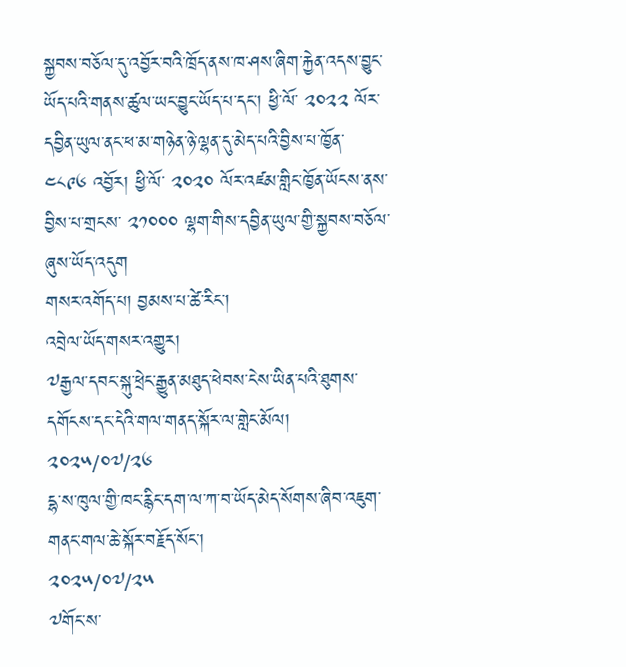སྐྱབས་བཅོལ་དུ་འབྱོར་བའི་ཁྲོད་ནས་ཁ་ཤས་ཞིག་རྐྱེན་འདས་བྱུང་ཡོད་པའི་གནས་ཚུལ་ཡང་བྱུང་ཡོད་པ་དང་། ཕྱི་ལོ་ ༢༠༢༢ ལོར་དབྱིན་ཡུལ་ནང་ཕ་མ་གཉེན་ཉེ་ལྷན་དུ་མེད་པའི་བྱིས་པ་ཁྱོན་ ༤༨༩༦ འབྱོར། ཕྱི་ལོ་ ༢༠༢༠ ལོར་འཛམ་གླིང་ཁྱོན་ཡོངས་ནས་བྱིས་པ་གྲངས་ ༢༡༠༠༠ ལྷག་གིས་དབྱིན་ཡུལ་གྱི་སྐྱབས་བཅོལ་ཞུས་ཡོད་འདུག
གསར་འགོད་པ། བྱམས་པ་ཚེ་རིང་།
འབྲེལ་ཡོད་གསར་འགྱུར།
༧རྒྱལ་དབང་སྐུ་ཕྲེང་རྒྱུན་མཐུད་ཕེབས་ངེས་ཡིན་པའི་ཐུགས་དགོངས་དང་དེའི་གལ་གནད་སྐོར་ལ་གླེང་མོལ།
༢༠༢༥/༠༧/༢༦
དྷ་ས་ཁུལ་གྱི་ཁང་རྙིང་དག་ལ་ཀ་བ་ཡོད་མེད་སོགས་ཞིབ་འཇུག་གནང་གལ་ཆེ་སྐོར་བརྗོད་སོང་།
༢༠༢༥/༠༧/༢༥
༧གོང་ས་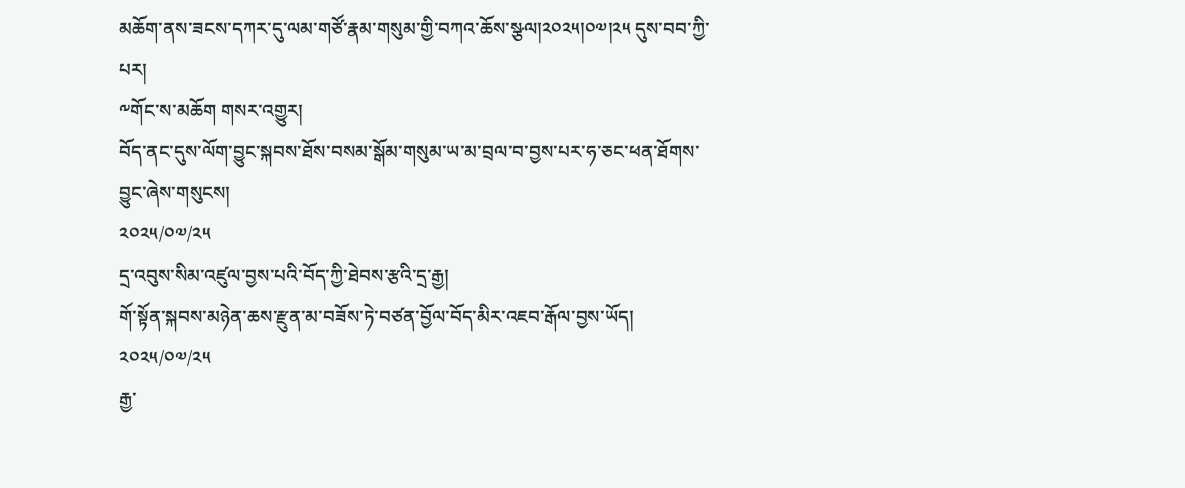མཆོག་ནས་ཟངས་དཀར་དུ་ལམ་གཙོ་རྣམ་གསུམ་གྱི་བཀའ་ཆོས་སྩལ།༢༠༢༥།༠༧།༢༥ དུས་བབ་ཀྱི་པར།
༸གོང་ས་མཆོག གསར་འགྱུར།
བོད་ནང་དུས་ལོག་བྱུང་སྐབས་ཐོས་བསམ་སྒོམ་གསུམ་ཡ་མ་བྲལ་བ་བྱས་པར་ཧ་ཅང་ཕན་ཐོགས་བྱུང་ཞེས་གསུངས།
༢༠༢༥/༠༧/༢༥
དྲ་འབུས་སིམ་འཛུལ་བྱས་པའི་བོད་ཀྱི་ཐེབས་རྩའི་དྲ་རྒྱ།
གོ་སྟོན་སྐབས་མཉེན་ཆས་རྫུན་མ་བཟོས་ཏེ་བཙན་བྱོལ་བོད་མིར་འཇབ་རྒོལ་བྱས་ཡོད།
༢༠༢༥/༠༧/༢༥
རྒྱ་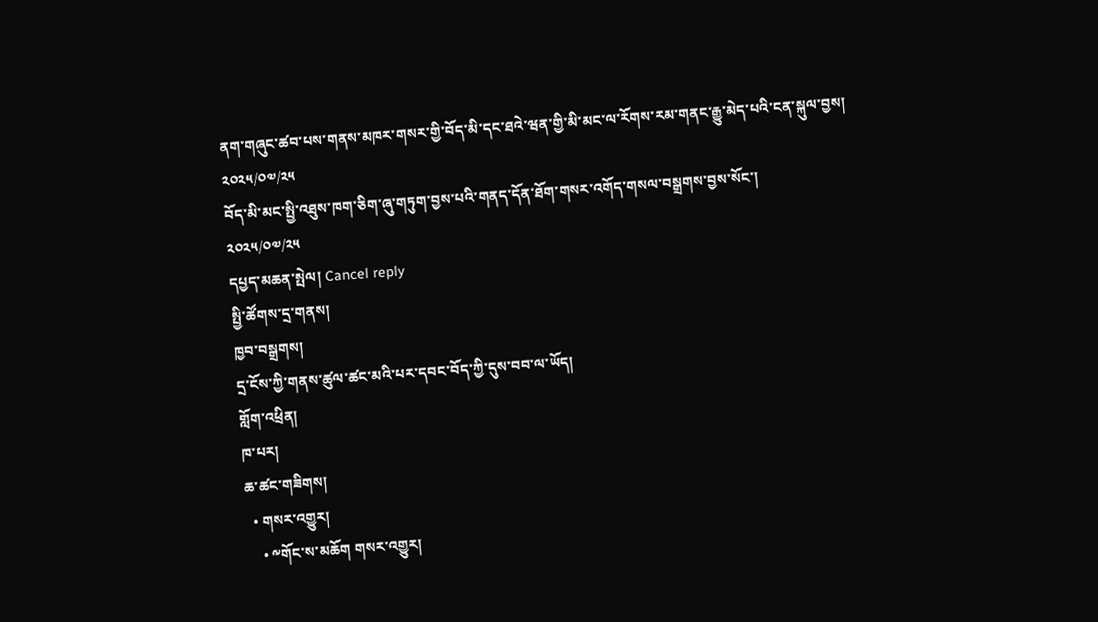ནག་གཞུང་ཚབ་པས་གནས་མཁར་གསར་གྱི་བོད་མི་དང་ཐའེ་ཝན་གྱི་མི་མང་ལ་རོགས་རམ་གནང་རྒྱུ་མེད་པའི་ངན་སྐུལ་བྱས།
༢༠༢༥/༠༧/༢༥
བོད་མི་མང་སྤྱི་འཐུས་ཁག་ཅིག་ཞུ་གཏུག་བྱས་པའི་གནད་དོན་ཐོག་གསར་འགོད་གསལ་བསྒྲགས་བྱས་སོང་།
༢༠༢༥/༠༧/༢༥
དཔྱད་མཆན་སྤེལ། Cancel reply
སྤྱི་ཚོགས་དྲ་གནས།
ཁྱབ་བསྒྲགས།
དྲ་ངོས་ཀྱི་གནས་ཚུལ་ཚང་མའི་པར་དབང་བོད་ཀྱི་དུས་བབ་ལ་ཡོད།
གློག་འཕྲིན།
ཁ་པར།
ཆ་ཚང་གཟིགས།
  • གསར་འགྱུར།
    • ༸གོང་ས་མཆོག གསར་འགྱུར།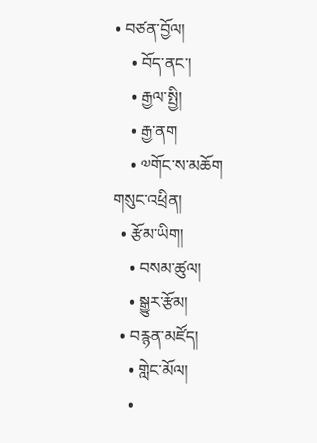• བཙན་བྱོལ།
    • བོད་ནང་།
    • རྒྱལ་སྤྱི།
    • རྒྱ་ནག
    • ༧གོང་ས་མཆོག གསུང་འཕྲིན།
  • རྩོམ་ཡིག།
    • བསམ་ཚུལ།
    • སྒྱུར་རྩོམ།
  • བརྙན་མཛོད།
    • གླེང་མོལ།
    •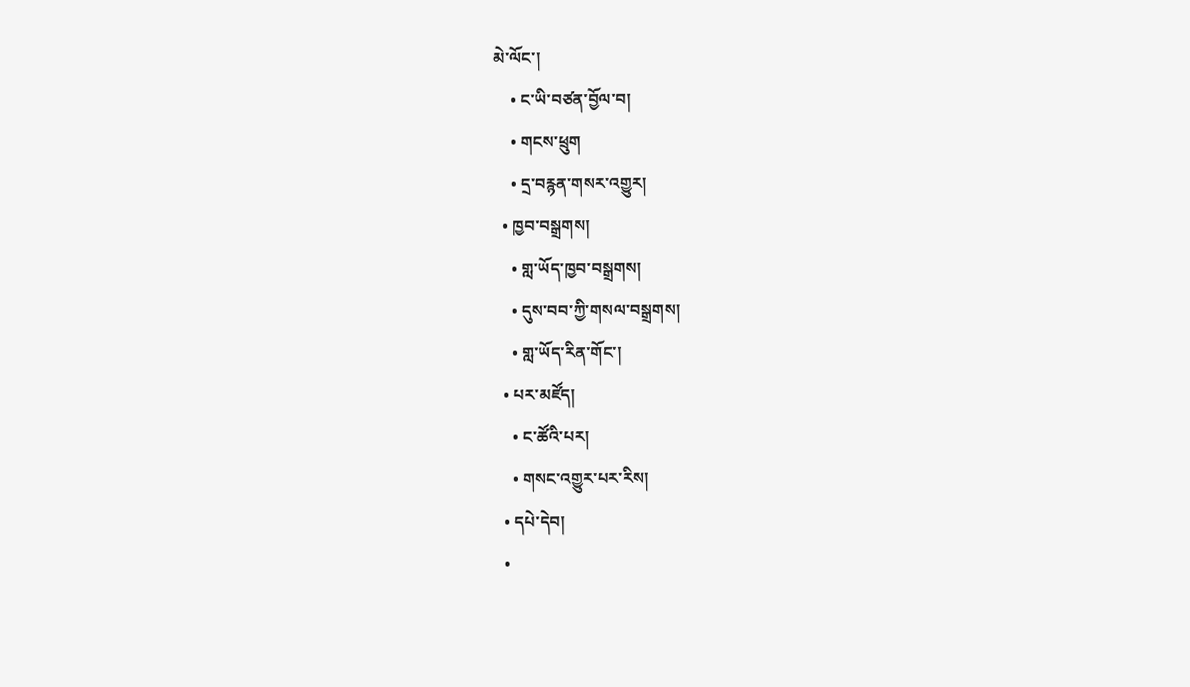མེ་ལོང་།
    • ང་ཡི་བཙན་བྱོལ་བ།
    • གངས་ཕྲུག
    • དྲ་བརྙན་གསར་འགྱུར།
  • ཁྱབ་བསྒྲགས།
    • གླ་ཡོད་ཁྱབ་བསྒྲགས།
    • དུས་བབ་ཀྱི་གསལ་བསྒྲགས།
    • གླ་ཡོད་རིན་གོང་།
  • པར་མཛོད།
    • ང་ཚོའི་པར།
    • གསང་འགྱུར་པར་རིས།
  • དཔེ་དེབ།
  •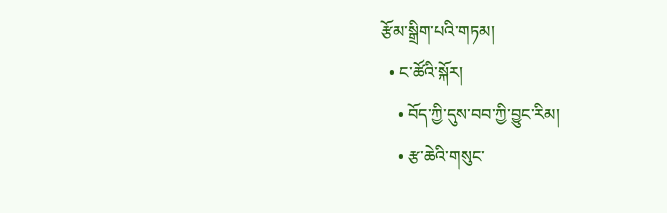རྩོམ་སྒྲིག་པའི་གཏམ།
  • ང་ཚོའི་སྐོར།
    • བོད་ཀྱི་དུས་བབ་ཀྱི་བྱུང་རིམ།
    • རྩ་ཆེའི་གསུང་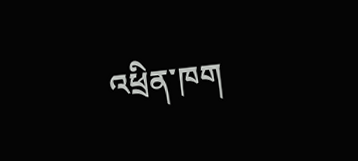འཕྲིན་ཁག